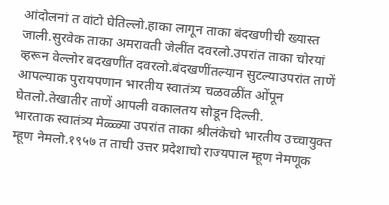आंदोलनां त वांटो घेतिल्लो.हाका लागून ताका बंदखणीची ख्यास्त जाली.सुरवेक ताका अमरावती जेलींत दवरलो.उपरांत ताका चोरयां व्हरून वेल्लोर बदखणींत दवरलो.बंदखणींतल्यान सुटल्याउपरांत ताणें आपल्याक पुरायपणान भारतीय स्वातंत्र्य चळवळींत ओंपून घेतलो.तेखातीर ताणें आपली वकालतय सोडून दिल्ली.
भारताक स्वातंत्र्य मेळ्ळ्या उपरांत ताका श्रीलंकेचो भारतीय उच्चायुक्त म्हूण नेमलो.१९५७ त ताची उत्तर प्रदेशाचो राज्यपाल म्हूण नेमणूक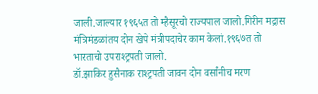जाली.जाल्यार १९६५त तो म्हैसूरचो राज्यपाल जालो.गिरीन मद्रास मंत्रिमंडळांतय दोन खेपे मंत्रीपदाचेर काम केलां.१९६७त तो भारताचो उपराश्ट्रपती जालो.
डॉ.झाकिर हुसैनाक राश्ट्रपती जावन दोन वर्सांनीच मरण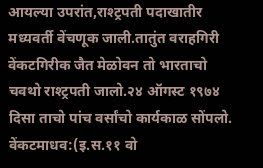आयल्या उपरांत,राश्ट्रपती पदाखातीर मध्यवर्ती वेंचणूक जाली.तातुंत वराहगिरी वेंकटगिरीक जैत मेळोवन तो भारताचो चवथो राश्ट्रपती जालो.२४ ऑगस्ट १९७४ दिसा ताचो पांच वर्सांचो कार्यकाळ सोंपलो.
वेंकटमाधव:(इ.स.११ वो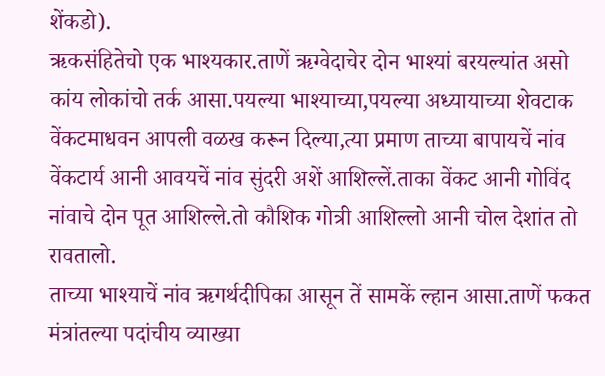शेंकडो).
ऋकसंहितेचो एक भाश्यकार.ताणें ऋग्वेदाचेर दोन भाश्यां बरयल्यांत असो कांय लोकांचो तर्क आसा.पयल्या भाश्याच्या,पयल्या अध्यायाच्या शेवटाक वेंकटमाधवन आपली वळख करून दिल्या,त्या प्रमाण ताच्या बापायचें नांव वेंकटार्य आनी आवयचें नांव सुंदरी अशें आशिल्लें.ताका वेंकट आनी गोविंद नांवाचे दोन पूत आशिल्ले.तो कौशिक गोत्री आशिल्लो आनी चोल देशांत तो रावतालो.
ताच्या भाश्याचें नांव ऋगर्थदीपिका आसून तें सामकें ल्हान आसा.ताणें फकत मंत्रांतल्या पदांचीय व्याख्या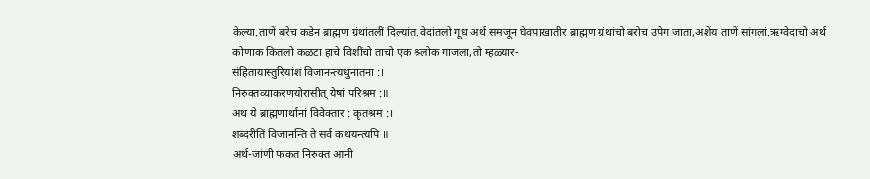केल्या.ताणें बरेच कडेन ब्राह्मण ग्रंथांतलीं दिल्यांत.वेदांतलो गूध अर्थ समजून घेवपाखातीर ब्राह्मण ग्रंथांचो बरोच उपेग जाता,अशेंय ताणें सांगलां.ऋग्वेदाचो अर्थ कोणाक कितलो कळटा हाचे विशींचो ताचो एक श्र्लोक गाजला,तो म्हळ्यार-
संहितायास्तुरियांश विजानन्त्यधुनातना :।
निरुक्तव्याकरणयोरासीत् येषां परिश्रम :॥
अथ ये ब्राह्मणार्थानां विवेक्तार : कृतश्रम :।
शब्दरीतिं विजानन्ति ते सर्व कथयन्त्यपि ॥
अर्थ-जांणी फकत निरुक्त आनी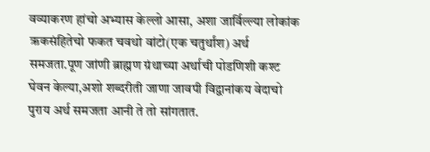वव्याकरण हांचो अभ्यास केल्लो आसा, अशा जार्विल्ल्या लोकांक ऋकसंहितेचो फकत चवथो वांटो(एक चतुर्थांश) अर्थ समजता.पूण जांणी ब्राह्मण ग्रंथाच्या अर्थाची पोडणिशी कश्ट घेवन केल्या,अशो शब्दरीती जाणा जावपी विद्वानांकय वेदाचो पुराय अर्थ समजता आनी ते तो सांगतात.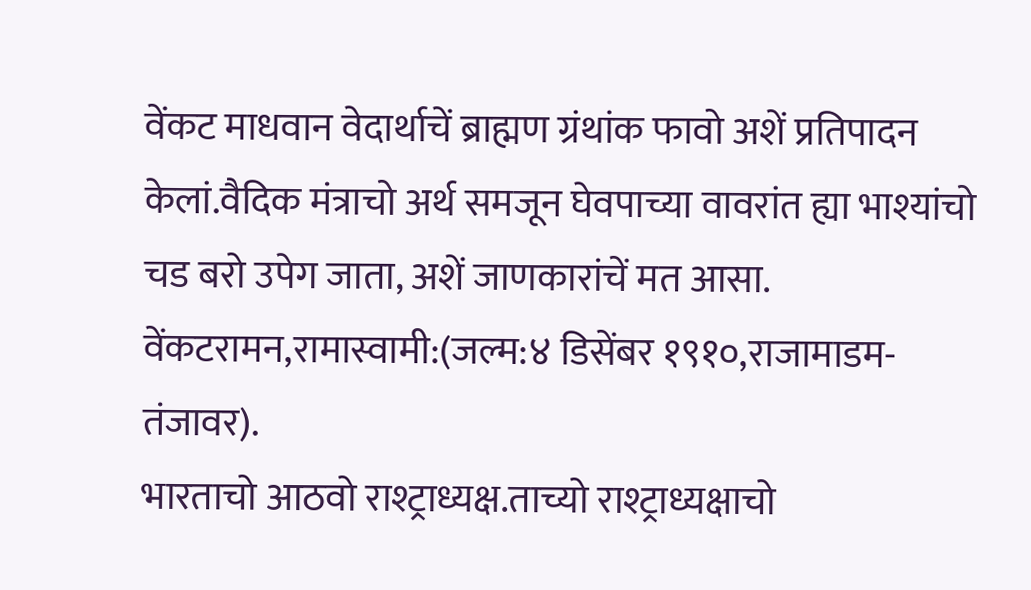वेंकट माधवान वेदार्थाचें ब्राह्मण ग्रंथांक फावो अशें प्रतिपादन केलां.वैदिक मंत्राचो अर्थ समजून घेवपाच्या वावरांत ह्या भाश्यांचो चड बरो उपेग जाता, अशें जाणकारांचें मत आसा.
वेंकटरामन,रामास्वामी:(जल्म:४ डिसेंबर १९१०,राजामाडम-तंजावर).
भारताचो आठवो राश्ट्राध्यक्ष.ताच्यो राश्ट्राध्यक्षाचो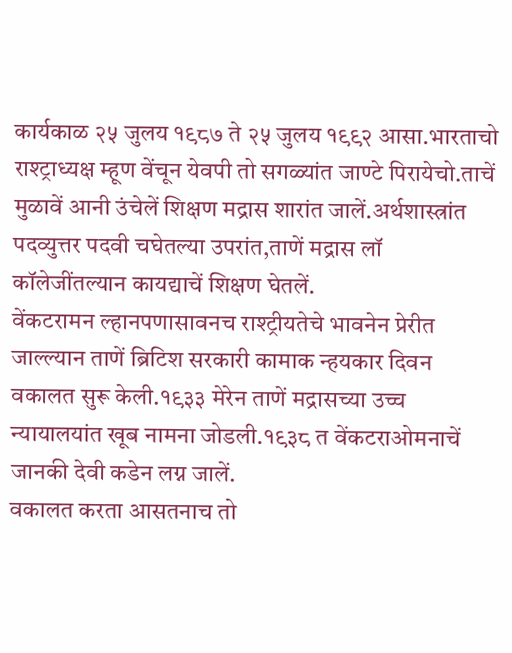कार्यकाळ २५ जुलय १९८७ ते २५ जुलय १९९२ आसा.भारताचो राश्ट्राध्यक्ष म्हूण वेंचून येवपी तो सगळ्यांत जाण्टे पिरायेचो.ताचें मुळावें आनी उंचेलें शिक्षण मद्रास शारांत जालें.अर्थशास्त्रांत पदव्युत्तर पदवी चघेतल्या उपरांत,ताणें मद्रास लॉ कॉलेजींतल्यान कायद्याचें शिक्षण घेतलें.
वेंकटरामन ल्हानपणासावनच राश्ट्रीयतेचे भावनेन प्रेरीत जाल्ल्यान ताणें ब्रिटिश सरकारी कामाक न्हयकार दिवन वकालत सुरू केली.१९३३ मेरेन ताणें मद्रासच्या उच्च न्यायालयांत खूब नामना जोडली.१९३८ त वेंकटराओमनाचें जानकी देवी कडेन लग्न जालें.
वकालत करता आसतनाच तो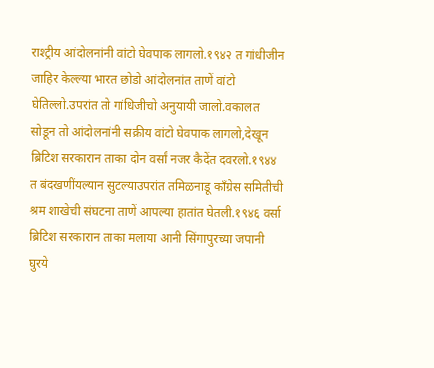राश्ट्रीय आंदोलनांनी वांटो घेवपाक लागलो.१९४२ त गांधीजीन जाहिर केल्ल्या भारत छोडो आंदोलनांत ताणें वांटो घेतिल्लो.उपरांत तो गांधिजीचो अनुयायी जालो.वकालत सोडून तो आंदोलनांनी सक्रीय वांटो घेवपाक लागलो,देखून ब्रिटिश सरकारान ताका दोन वर्सां नजर कैदेंत दवरलो.१९४४ त बंदखणींयल्यान सुटल्याउपरांत तमिळनाडू काँग्रेस समितीची श्रम शाखेची संघटना ताणें आपल्या हातांत घेतली.१९४६ वर्सा ब्रिटिश सरकारान ताका मलाया आनी सिंगापुरच्या जपानी घुरये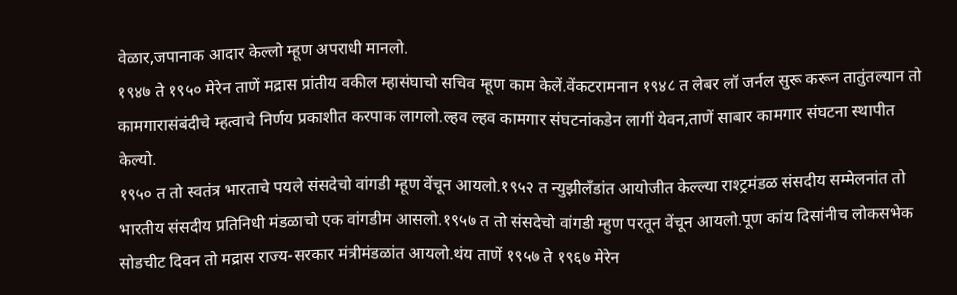वेळार,जपानाक आदार केल्लो म्हूण अपराधी मानलो.
१९४७ ते १९५० मेरेन ताणें मद्रास प्रांतीय वकील म्हासंघाचो सचिव म्हूण काम केलें.वेंकटरामनान १९४८ त लेबर लॉ जर्नल सुरू करून तातुंतल्यान तो कामगारासंबंदीचे म्हत्वाचे निर्णय प्रकाशीत करपाक लागलो.ल्हव ल्हव कामगार संघटनांकडेन लागीं येवन,ताणें साबार कामगार संघटना स्थापीत केल्यो.
१९५० त तो स्वतंत्र भारताचे पयले संसदेचो वांगडी म्हूण वेंचून आयलो.१९५२ त न्युझीलँडांत आयोजीत केल्ल्या राश्ट्रमंडळ संसदीय सम्मेलनांत तो भारतीय संसदीय प्रतिनिधी मंडळाचो एक वांगडीम आसलो.१९५७ त तो संसदेचो वांगडी म्हुण परतून वेंचून आयलो.पूण कांय दिसांनीच लोकसभेक सोडचीट दिवन तो मद्रास राज्य-सरकार मंत्रीमंडळांत आयलो.थंय ताणें १९५७ ते १९६७ मेरेन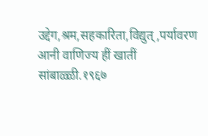उद्देग,श्रम,सहकारिता,विद्युत्,पर्यावरण आनी वाणिज्य हीं खातीं सांबाळ्ळी.१९६७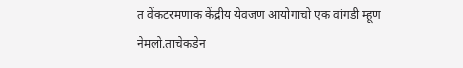त वेंकटरमणाक केंद्रीय येवजण आयोगाचो एक वांगडी म्हूण नेमलो.ताचेकडेन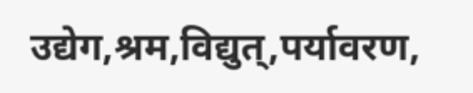उद्येग,श्रम,विद्युत्,पर्यावरण,